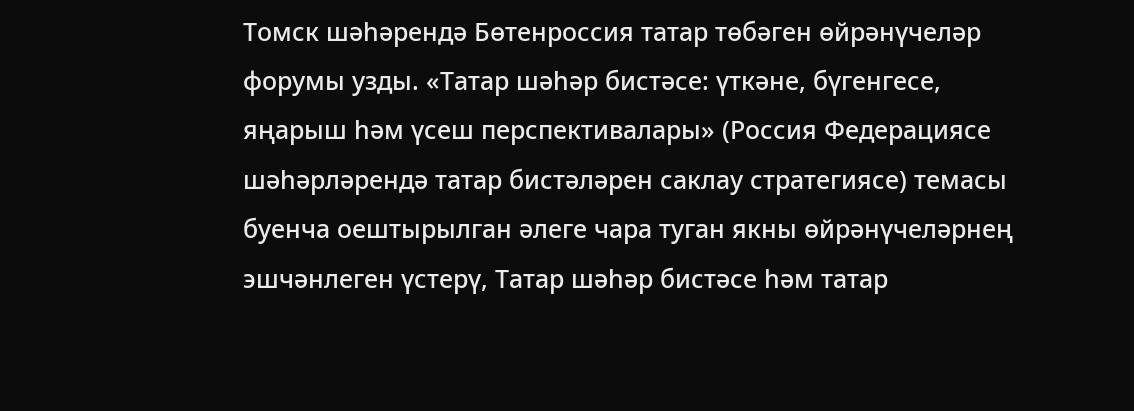Томск шәһәрендә Бөтенроссия татар төбәген өйрәнүчеләр форумы узды. «Татар шәһәр бистәсе: үткәне, бүгенгесе, яңарыш һәм үсеш перспективалары» (Россия Федерациясе шәһәрләрендә татар бистәләрен саклау стратегиясе) темасы буенча оештырылган әлеге чара туган якны өйрәнүчеләрнең эшчәнлеген үстерү, Татар шәһәр бистәсе һәм татар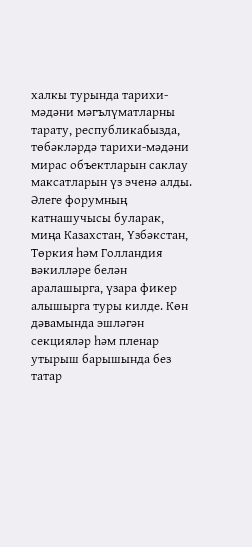халкы турында тарихи-мәдәни мәгълүматларны тарату, республикабызда, төбәкләрдә тарихи-мәдәни мирас объектларын саклау максатларын үз эченә алды.
Әлеге форумның катнашучысы буларак, миңа Казахстан, Үзбәкстан, Төркия һәм Голландия вәкилләре белән аралашырга, үзара фикер алышырга туры килде. Көн дәвамында эшләгән секцияләр һәм пленар утырыш барышында без татар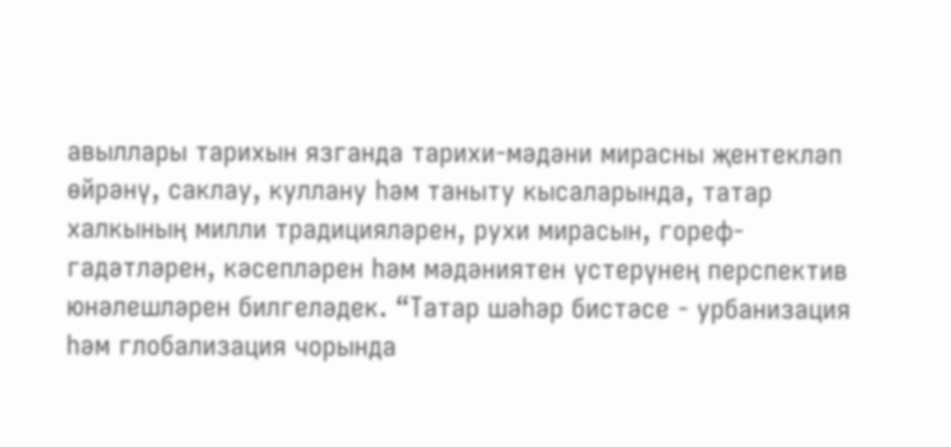авыллары тарихын язганда тарихи-мәдәни мирасны җентекләп өйрәнү, саклау, куллану һәм таныту кысаларында, татар халкының милли традицияләрен, рухи мирасын, гореф-гадәтләрен, кәсепләрен һәм мәдәниятен үстерүнең перспектив юнәлешләрен билгеләдек. “Татар шәһәр бистәсе - урбанизация һәм глобализация чорында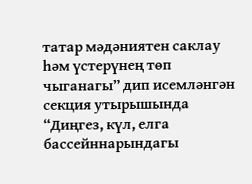татар мәдәниятен саклау һәм үстерүнең төп чыганагы” дип исемләнгән секция утырышында “Диңгез, күл, елга бассейннарындагы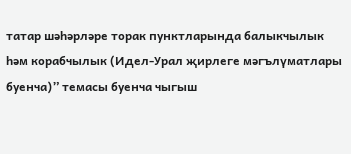татар шәһәрләре торак пунктларында балыкчылык һәм корабчылык (Идел-Урал җирлеге мәгълүматлары буенча)” темасы буенча чыгыш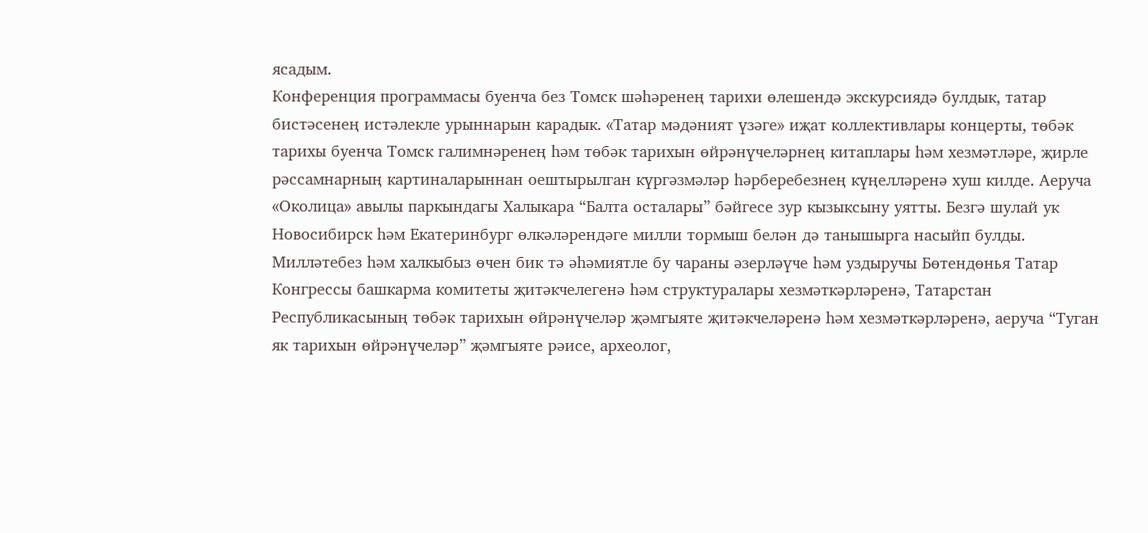ясадым.
Конференция программасы буенча без Томск шәһәренең тарихи өлешендә экскурсиядә булдык, татар бистәсенең истәлекле урыннарын карадык. «Татар мəдəният үзəге» иҗат коллективлары концерты, төбəк тарихы буенча Томск галимнəренең һəм төбəк тарихын өйрəнүчелəрнең китаплары һəм хезмəтлəре, җирле рəссамнарның картиналарыннан оештырылган күргəзмəләр һәрберебезнең күңелләренә хуш килде. Аеруча «Околица» авылы паркындагы Халыкара “Балта осталары” бәйгесе зур кызыксыну уятты. Безгә шулай ук Новосибирск һәм Екатеринбург өлкәләрендәге милли тормыш белән дә танышырга насыйп булды.
Милләтебез һәм халкыбыз өчен бик тә әһәмиятле бу чараны әзерләүче һәм уздыручы Бөтендөнья Татар Конгрессы башкарма комитеты җитәкчелегенә һәм структуралары хезмәткәрләренә, Татарстан Республикасының төбәк тарихын өйрәнүчеләр җәмгыяте җитәкчеләренә һәм хезмәткәрләренә, аеруча “Туган як тарихын өйрәнүчеләр” җәмгыяте рәисе, археолог,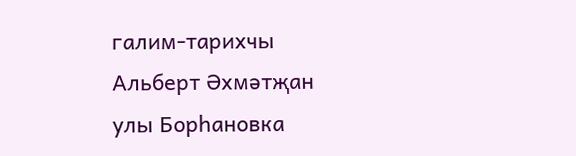галим-тарихчы Альберт Әхмәтҗан улы Борһановка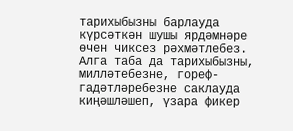тарихыбызны барлауда күрсәткән шушы ярдәмнәре өчен чиксез рәхмәтлебез. Алга таба да тарихыбызны, милләтебезне, гореф-гадәтләребезне саклауда киңәшләшеп, үзара фикер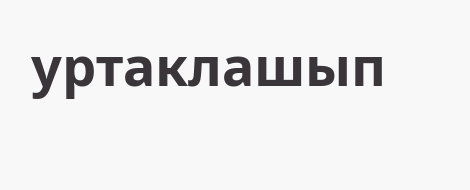уртаклашып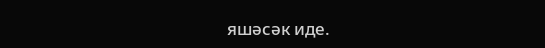яшәсәк иде.